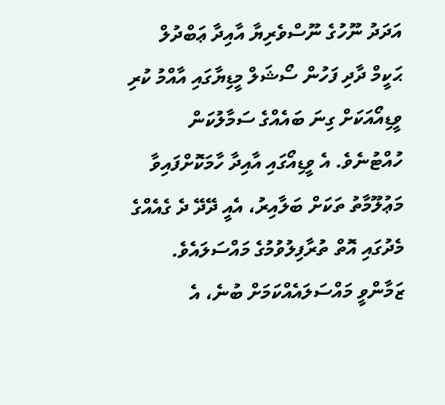އަދަދު ނޫހުގެ ނޫސްވެރިޔާ އާއިދާ ޢަބްދުލް ޙަކީމް ދާދި ފަހުން ސޯޝަލް މީޑިޔާގައި އާއްމު ކުރި ވީޑިއޯއަކަށް ގިނަ ބައެއްގެ ސަމާލުކަން ހުއްޓުނެވެ. އެ ވީޑިއޯގައި އާއިދާ ހާމަކޮށްފައިވާ މަޢުލޫމާތު ތަކަށް ބަލާއިރު، އެއީ ދޭދޭ ދެ ގެއެއްގެ މެދުގައި އޮތް ތުރާފިލުވުމުގެ މައްސަލައެވެ. ޒަމާންވީ މައްސަލައެއްކަމަށް ބުނެ، އެ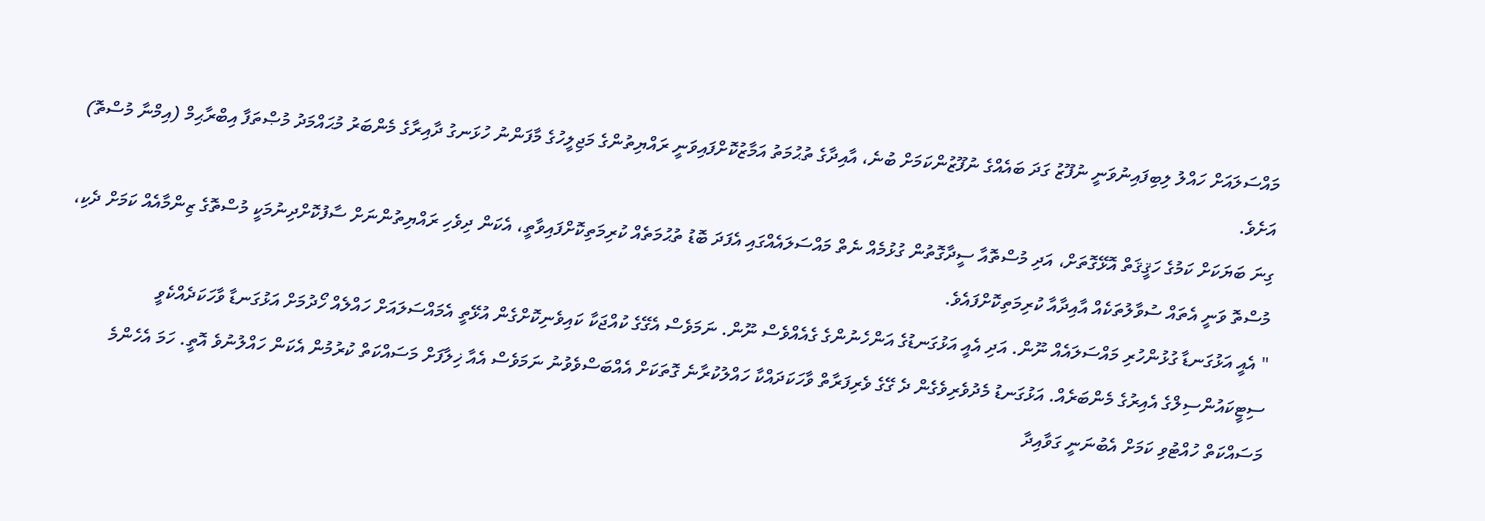މައްސަލައަށް ހައްލު ލިބިފައިނުވަނީ ނުފޫޒު ގަދަ ބައެއްގެ ނުފޫޒުންކަމަށް ބުނެ، އާއިދާގެ ތުޙުމަތު އަމާޒުކޮށްފައިވަނީ ރައްޔިތުންގެ މަޖިލީހުގެ މާފަންނު ހުޅަނގު ދާއިރާގެ މެންބަރު މުޙައްމަދު މުޞްތަފާ އިބްރާޙިމް (އިމްނާ މުސްތޮ) އަށެވެ.
ގިނަ ބަޔަކަށް ކަމުގެ ހަޤީޤަތް އޮޅޭގޮތަށް، އަދި މުސްތޮއާ ސީދާގޮތުން ގުޅުމެއް ނެތް މައްސަލައެއްގައި އެފަދަ ބޮޑު ތުޙުމަތެއް ކުރިމަތިކޮށްފައިވާތީ، އެކަން ދިވެހި ރައްޔިތުންނަށް ސާފުކޮށްދިނުމަކީ މުސްތޮގެ ޒިންމާއެއް ކަމަށް ދެކި، މުސްތޮ ވަނީ އެތައް ސުވާލުތަކެއް އާއިދާއާ ކުރިމަތިކޮށްފައެވެ.
" އެއީ އަޅުގަނޑާ ގުޅުންހުރި މައްސަލައެއް ނޫން. އަދި އެއީ އަޅުގަނޑުގެ އަންހެނުންގެ ގެއެއްވެސް ނޫން. ނަމަވެސް އެގޭގެ ކުއްޖަކާ ކައިވެނިކޮށްގެން އުޅޭތީ އެމައްސަލައަށް ހައްލެއް ހޯދުމަށް އަޅުގަނޑާ ވާހަކަދެއްކެވީ ސިޓީކައުންސިލްގެ އެއިރުގެ މެންބަރެއް. އަޅުގަނޑު މެދުވެރިވެގެން ދެ ގޭގެ ވެރިފަރާތް ވާހަކަދައްކާ ހައްލުކުރާނެ ގޮތަކަށް އެއްބަސްވެވުނު ނަމަވެސް އެއާ ޚިލާފަށް މަސައްކަތް ކުރުމުން އެކަން ހައްލުނުވެ އޮތީ. ހަމަ އެހެންމެ މަސައްކަތް ހުއްޓުވި ކަމަށް އެބުނަނީ ގަވާއިދާ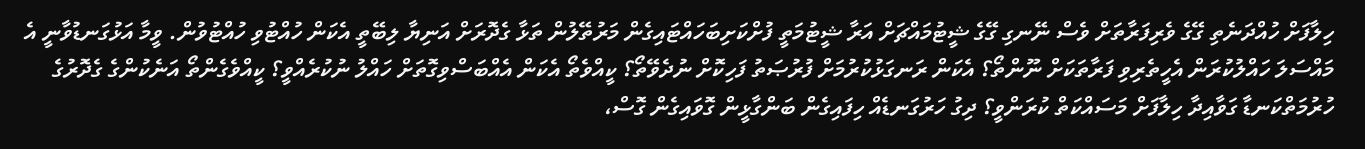ހިލާފަށް ހުއްދަނެތި ގޭގެ ވެރިފަރާތަށް ވެސް ނޭނގި ގޭގެ ޝީޓުމައްޗަށް އަރާ ޝީޓުމަތީ ފުށްކަށިބަހައްޓައިގެން މަރުތޭލުން ތަޅާ ގެދޮރަށް އަނިޔާ ލިބޭތީ އެކަން ހުއްޓުވި ހުއްޓުވުން. ވީމާ އަޅުގަނޑުވާނީ އެ މައްސަލަ ހައްލުކުރަން އެހީތެރިވި ފަރާތަކަށް ނޫންތޯ؟ އެކަން ރަނގަޅުކުރުމަށް ފުރުޞަތު ފަހިކޮށް ނުދެވޭތޯ؟ ކީއްވެތޯ އެކަން އެއްބަސްވިގޮތަށް ހައްލު ނުކުރެއްވީ؟ ކީއްވެގެންތޯ އަނެކުންގެ ގެދޮރުގެ ހުރުމަތްކަނޑާ ގަވާއިދާ ހިލާފަށް މަސައްކަތް ކުރަންވީ؟ ދިގު ހަރުގަނޑެއް ހިފައިގެން ބަންގާޅީން ގޮވައިގެން ގޮސް،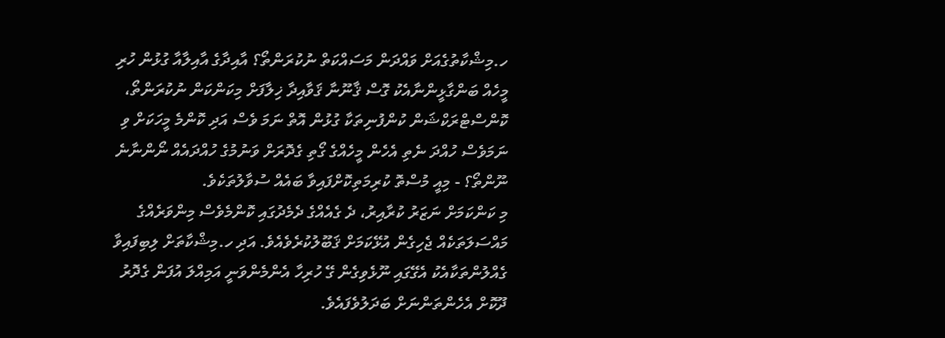ހ.މިޝްކާތުގެއަށް ވައްދަން މަސައްކަތް ނުކުރަންތޯ؟ އާއިދާގެ އާއިލާއާ ގުޅުން ހުރި މީހެއް ބަންގާޅީންނާއެކު ގޮސް ޤާނޫނާ ޤަވާއިދާ ޚިލާފަށް މިކަންކަން ނުކުރަންތޯ، ކޮންސްޓްރަކްޝަން ކުންފުނިތަކާ ގުޅުން އޮތް ނަމަ ވެސް އަދި ކޮންމެ މީހަކަށް ވި ނަމަވެސް ހުއްދަ ނެތި އެހެން މީހެއްގެ ގޯތި ގެދޮރަށް ވަނުމުގެ ހުއްދައެއް ނޯންނާނެ ނޫންތޯ؟ - މިއީ މުސްތޮ ކުރިމަތިކޮށްފައިވާ ބައެއް ސުވާލުތަކެވެ.
މި ކަންކަމަށް ނަޒަރު ކުރާއިރު، ދެ ގެއެއްގެ ދެމެދުގައި ކޮންމެވެސް މިންވަރެއްގެ މައްސަލަތަކެއް ޖެހިގެން އުޅޭކަމަށް ޤަބޫލުކުރެވެއެވެ. އަދި ހ.މިޝްކާތަށް ލިބިފައިވާ ގެއްލުންތަކާއެކު އެގޭގައި ނޫޅެވިގެން ގޭ ހުރިހާ އެންމެންވަނީ އަމިއްލަ އުފަން ގެދޮރު ދޫކޮށް އެހެންތަންނަށް ބަދަލުވެފައެވެ.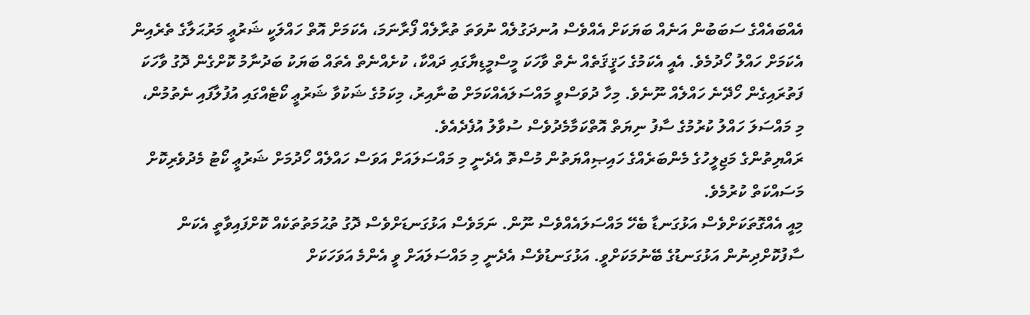އެއްބައެއްގެ ސަބަބުން އަނެއް ބަޔަކަށް އެއްވެސް އުނދަގުލެއް ނުވަތަ ތުރާލެއް ފޯރާނަމަ، އެކަމަށް އޮތް ހައްލަކީ ޝަރުޢީ މަރުޙަލާގެ ތެރެއިން އެކަމަށް ހައްލު ހޯދުމެވެ. އެއީ އެކަމުގެ ހަޤީޤަތެއް ނެތް ވާހަކަ މީސްމީޑިޔާގައި ދައްކާ، ކުށެއްނެތް އެތައް ބަޔަކު ބަދުނާމު ކޮށްގެން ދޮގު ވާހަކަ ފަތުރައިގެން ހޯދޭނެ ހައްލެއް ނޫނެވެ. މިހާ ދުވަސްވީ މައްސަލައެއްކަމަށް ބުނާއިރު، މިކަމުގެ ޝަކުވާ ޝަރުޢީ ކޯޓެއްގައި އުފުލާފައި ނެތުމުން، މި މައްސަލަ ހައްލު ކުރުމުގެ ސާފު ނިޔަތް އޮތްކަމާމެދުވެސް ސުވާލު އުފެދެއެވެ.
ރައްޔިތުންގެ މަޖިލީހުގެ މެންބަރެއްގެ ހައިޞިއްޔަތުން މުސްތޮ އެދެނީ މި މައްސަލައަށް އަވަސް ހައްލެއް ހޯދުމަށް ޝަރުޢީ ކޯޓު މެދުވެރިކޮށް މަސައްކަތް ކުރުމެވެ.
މިއީ އެއްގޮތަކަށްވެސް އަޅުގަނޑާ ބެހޭ މައްސަލައެއްވެސް ނޫން. ނަމަވެސް އަޅުގަނޑަށްވެސް ދޮގު ތުޙުމަތުތަކެއް ކޮށްފައިވާތީ އެކަން ސާފުކޮށްދިނުން އަޅުގަނޑުގެ ބޭނުމަކަށްވީ. އަޅުގަނޑުވެސް އެދެނީ މި މައްސަލައަށް ވީ އެންމެ އަވަހަކަށް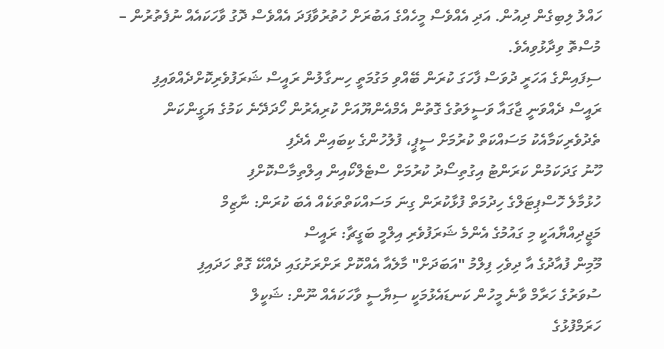ހައްލު ލިބިގެން ދިއުން. އަދި އެއްވެސް މީހެއްގެ އަބުރަށް ހުތުރުވާފަދަ އެއްވެސް ދޮގު ވާހަކައެއް ނުފެތުރުން – މުސްތޮ ވިދާޅުވިއެވެ.
ސިފައިންގެ އަހަރީ ދުވަސް ފާހަގަ ކުރަން ބޭއްވި މަގުމަތީ ހިނގާލުން ރައީސް ޝަރަފުވެރިކޮށްދެއްވައިފި
ރައީސް ދެއްވަނީ ޖާގައާ ވަސީލަތުގެ ގޮތުން އެމްއެންޔޫއަށް ކުރިއެރުން ހޯދަދޭނެ ކަމުގެ ޔަގީންކަން
ތެދުވެރިކަމާއެކު މަސައްކަތް ކުރުމަށް ސީޕީ، ފުލުހުންގެ ކިބައިން އެދެފި
ހޫނު ގަދަކަމުން ކަރަންޓު އިގުތިސޯދު ކުރުމަށް ސްޓެލްކޯއިން އިލްތިމާސްކޮށްފި
ހުޅުމާލެ ހޮސްޕިޓަލްގެ ހިދުމަތް ފުޅާކުރަން ގިނަ މަސައްކަތްތަކެއް އެބަ ކުރަން: ނާޒިމް
މަޖީދިއްޔާއަކީ މި ގައުމުގެ އެންމެ ޝަރަފުވެރި އިލްމީ ބަގީޗާ: ރައީސް
މޫމިން ފުއާދުގެ އާ ދިވެހި ފިލްމު "އަބަދަށް" މާލެއާ އެއްކޮށް ރަށްރަށުގައި ދެއްކޭ ގޮތް ހަދައިފި
ސުވަރުގެ ހަރާމް ވާނެ މީހުން ކަނޑައެޅުމަކީ ސިޔާސީ ވާހަކައެއް ނޫން: ޝަކީލް
ހަރަމްފުޅުގެ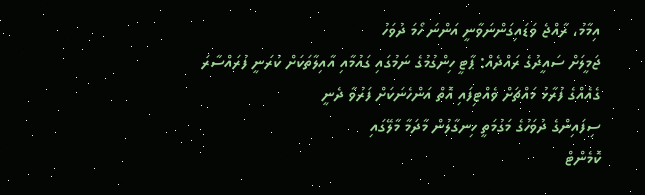އިމާމު، ރާއްޖެ ވަޑައިގަންނަވާނީ އަންނަ ހޯމަ ދުވަހު
ޖަމީލަށް ސައީދުގެ ރައްދެއް: ޕާޓީ ހިންގުމުގެ ނަމުގައި ގައުމާއި އާއިލާތަކަށް ކުރަނީ ފުރައްސާރަ
ގެއެއްގެ ފުރާޅު މައްޗަށް ވެއްޓިފައި އޮތް އަންހެނަކަށް ފަރުވާ ދެނީ
ސިފައިންގެ ދުވަހުގެ މަގުމަތީ ހިނގާލުން މާދަމާ މާލޭގައި
ކޮމެންޓް